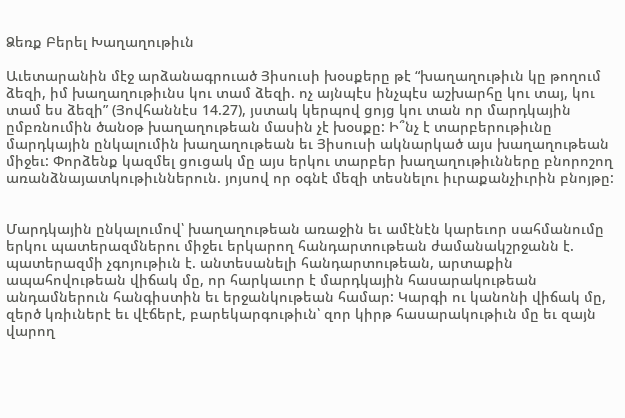Ձեռք Բերել Խաղաղութիւն

Աւետարանին մէջ արձանագրուած Յիսուսի խօսքերը թէ “խաղաղութիւն կը թողում ձեզի, իմ խաղաղութիւնս կու տամ ձեզի. ոչ այնպէս ինչպէս աշխարհը կու տայ, կու տամ ես ձեզի” (Յովհաննէս 14.27), յստակ կերպով ցոյց կու տան որ մարդկային ըմբռնումին ծանօթ խաղաղութեան մասին չէ խօսքը: Ի՞նչ է տարբերութիւնը մարդկային ընկալումին խաղաղութեան եւ Յիսուսի ակնարկած այս խաղաղութեան միջեւ: Փորձենք կազմել ցուցակ մը այս երկու տարբեր խաղաղութիւնները բնորոշող առանձնայատկութիւններուն. յոյսով որ օգնէ մեզի տեսնելու իւրաքանչիւրին բնոյթը:


Մարդկային ընկալումով՝ խաղաղութեան առաջին եւ ամէնէն կարեւոր սահմանումը երկու պատերազմներու միջեւ երկարող հանդարտութեան ժամանակշրջանն է. պատերազմի չգոյութիւն է. անտեսանելի հանդարտութեան, արտաքին ապահովութեան վիճակ մը, որ հարկաւոր է մարդկային հասարակութեան անդամներուն հանգիստին եւ երջանկութեան համար: Կարգի ու կանոնի վիճակ մը, զերծ կռիւներէ եւ վէճերէ, բարեկարգութիւն՝ զոր կիրթ հասարակութիւն մը եւ զայն վարող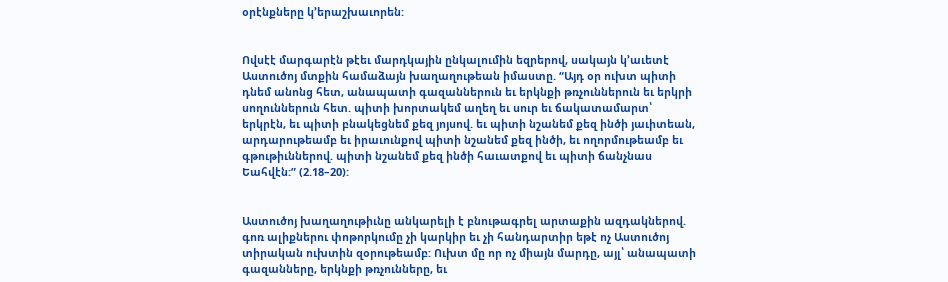օրէնքները կ’երաշխաւորեն:


Ովսէէ մարգարէն թէեւ մարդկային ընկալումին եզրերով, սակայն կ’աւետէ Աստուծոյ մտքին համաձայն խաղաղութեան իմաստը. “Այդ օր ուխտ պիտի դնեմ անոնց հետ, անապատի գազաններուն եւ երկնքի թռչուններուն եւ երկրի սողուններուն հետ. պիտի խորտակեմ աղեղ եւ սուր եւ ճակատամարտ՝ երկրէն, եւ պիտի բնակեցնեմ քեզ յոյսով. եւ պիտի նշանեմ քեզ ինծի յաւիտեան, արդարութեամբ եւ իրաւունքով պիտի նշանեմ քեզ ինծի, եւ ողորմութեամբ եւ գթութիւններով. պիտի նշանեմ քեզ ինծի հաւատքով եւ պիտի ճանչնաս Եահվէն:” (2.18–20):


Աստուծոյ խաղաղութիւնը անկարելի է բնութագրել արտաքին ազդակներով. գոռ ալիքներու փոթորկումը չի կարկիր եւ չի հանդարտիր եթէ ոչ Աստուծոյ տիրական ուխտին զօրութեամբ: Ուխտ մը որ ոչ միայն մարդը, այլ՝ անապատի գազանները, երկնքի թռչունները, եւ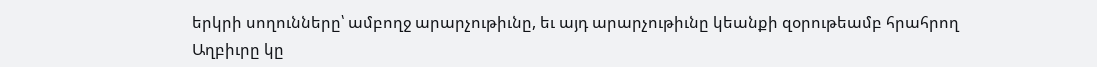երկրի սողունները՝ ամբողջ արարչութիւնը, եւ այդ արարչութիւնը կեանքի զօրութեամբ հրահրող Աղբիւրը կը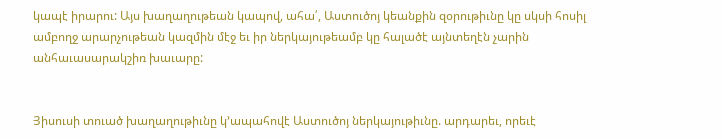կապէ իրարու: Այս խաղաղութեան կապով, ահա՛, Աստուծոյ կեանքին զօրութիւնը կը սկսի հոսիլ ամբողջ արարչութեան կազմին մէջ եւ իր ներկայութեամբ կը հալածէ այնտեղէն չարին անհաւասարակշիռ խաւարը:


Յիսուսի տուած խաղաղութիւնը կ’ապահովէ Աստուծոյ ներկայութիւնը. արդարեւ, որեւէ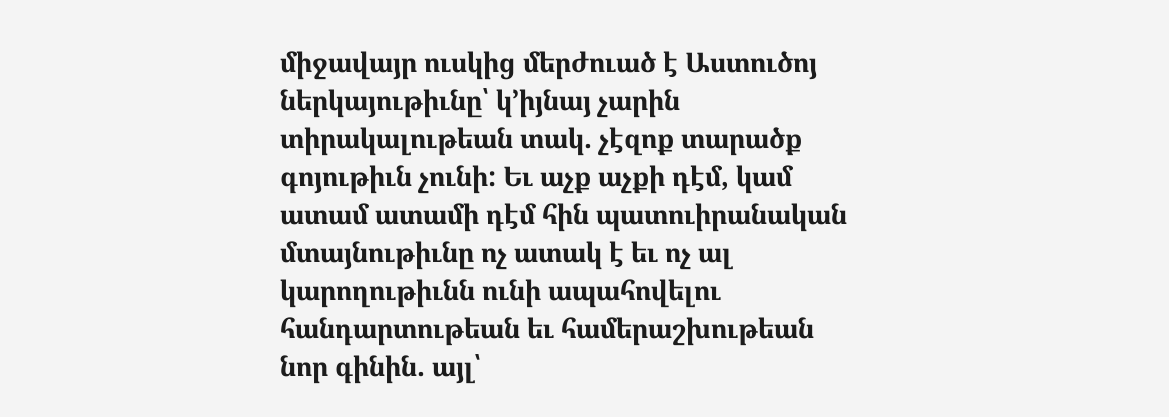միջավայր ուսկից մերժուած է Աստուծոյ ներկայութիւնը՝ կ’իյնայ չարին տիրակալութեան տակ. չէզոք տարածք գոյութիւն չունի: Եւ աչք աչքի դէմ, կամ ատամ ատամի դէմ հին պատուիրանական մտայնութիւնը ոչ ատակ է եւ ոչ ալ կարողութիւնն ունի ապահովելու հանդարտութեան եւ համերաշխութեան նոր գինին. այլ՝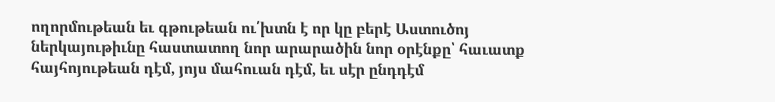ողորմութեան եւ գթութեան ու՛խտն է որ կը բերէ Աստուծոյ ներկայութիւնը հաստատող նոր արարածին նոր օրէնքը՝ հաւատք հայհոյութեան դէմ, յոյս մահուան դէմ, եւ սէր ընդդէմ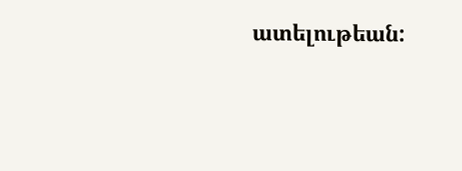ատելութեան: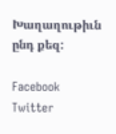Խաղաղութիւն ընդ քեզ:

Facebook
Twitter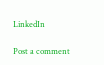LinkedIn

Post a comment